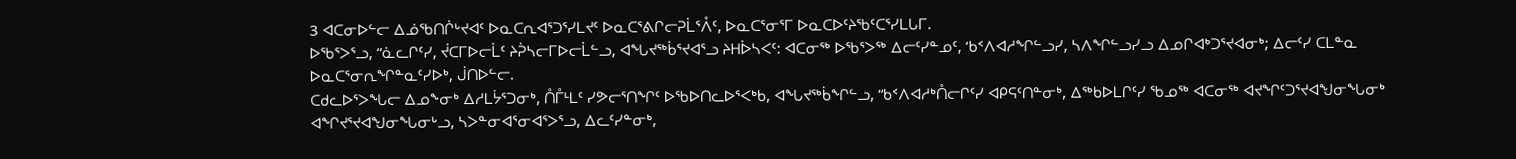3 ᐊᑕᓂᐅᓪᓕ ᐃᓅᖃᑎᒌᒡᔪᐊᑦ ᐅᓇᑕᕆᐊᕐᑐᕐᓯᒪᔪᑦ ᐅᓇᑕᕐᕕᒋᓕᕈᒫᕐᐰᑦ, ᐅᓇᑕᕐᓂᕐᒥ ᐅᓇᑕᐅᑦᔨᖃᑦᑕᕐᓯᒪᒐᒥ.
ᐅᖃᕐᐳᕐᓗ, “ᓈᓚᒋᑦᓯ, ᔫᑕᒥᐅᓕᒫᑦ ᔨᕉᓴᓕᒥᐅᓕᒫᓪᓗ, ᐊᖓᔪᖅᑳᕐᔪᐊᕐᓗ ᔨᕼᐆᓴᐸᑦ: ᐊᑕᓂᖅ ᐅᖃᕐᐳᖅ ᐃᓕᑦᓯᓐᓄᑦ, ‘ᑲᑉᐱᐊᓱᖏᓪᓗᓯ, ᓴᐱᖏᓪᓗᓯᓗ ᐃᓄᒋᐊᒃᑐᕐᔪᐊᓂᒃ; ᐃᓕᑦᓯ ᑕᒪᓐᓇ ᐅᓇᑕᕐᓂᕆᖏᓐᓇᑦᓯᐅᒃ, ᒎᑎᐅᓪᓕ.
ᑕᑯᓚᐅᕐᐳᖓᓕ ᐃᓄᖕᓂᒃ ᐃᓱᒪᔮᕐᑐᓂᒃ, ᑍᒤᒻᒪᑦ ᓯᕗᓕᕐᑎᖏᑦ ᐅᖃᐅᑎᓚᐅᕐᐸᒃᑲ, ᐊᖓᔪᖅᑳᖏᓪᓗ, “ᑲᑉᐱᐊᓱᒃᑍᓕᒋᑦᓯ ᐊᑭᕋᑦᑎᓐᓂᒃ, ᐃᖅᑲᐅᒪᒋᑦᓯ ᖃᓄᖅ ᐊᑕᓂᖅ ᐊᔪᖏᑦᑐᕐᔪᐊᖑᓂᖓᓂᒃ ᐊᖏᔪᕐᔪᐊᖑᓂᖓᓂᒡᓗ, ᓴᐳᓐᓂᐊᕐᓂᐊᕐᐳᕐᓗ, ᐃᓚᑦᓯᓐᓂᒃ,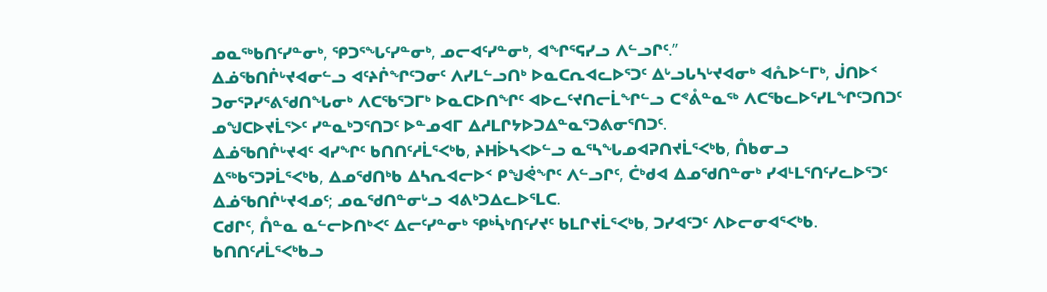ᓄᓇᖅᑲᑎᑦᓯᓐᓂᒃ, ᕿᑐᕐᖓᑦᓯᓐᓂᒃ, ᓄᓕᐊᑦᓯᓐᓂᒃ, ᐊᖏᕐᕋᓯᓗ ᐱᓪᓗᒋᑦ.”
ᐃᓅᖃᑎᒌᒡᔪᐊᓂᓪᓗ ᐊᑦᔨᒌᖏᑦᑐᓂᑦ ᐱᓯᒪᓪᓗᑎᒃ ᐅᓇᑕᕆᐊᓚᐅᕐᑐᑦ ᐃᒡᓗᒐᓴᒡᔪᐊᓂᒃ ᐊᕅᐅᓪᒥᒃ, ᒎᑎᐅᑉ ᑐᓂᕐᕈᓯᕐᕕᖁᑎᖓᓂᒃ ᐱᑕᖃᕐᑐᒥᒃ ᐅᓇᑕᐅᑎᖏᑦ ᐊᐅᓚᑦᔪᑎᓕᒫᖏᓪᓗ ᑕᕝᕔᓐᓇᖅ ᐱᑕᖃᓚᐅᕐᓯᒪᖏᑦᑐᑎᑐᑦ ᓄᖑᑕᐅᔪᒫᕐᐳᑦ ᓯᓐᓇᒃᑐᕐᑎᑐᑦ ᐅᓐᓄᐊᒥ ᐃᓱᒪᒋᔭᐅᑐᐃᓐᓇᕐᑐᕕᓂᕐᑎᑐᑦ.
ᐃᓅᖃᑎᒌᒡᔪᐊᑦ ᐊᓯᖏᑦ ᑲᑎᑎᑦᓱᒫᕐᐸᒃᑲ, ᔨᕼᐆᓴᐸᐅᓪᓗ ᓇᕐᓴᖓᓄᐊᕈᑎᔪᒫᕐᐸᒃᑲ, ᑍᑲᓂᓗ ᐃᖅᑲᕐᑐᕈᒫᕐᐸᒃᑲ, ᐃᓄᖁᑎᒃᑲ ᐃᓴᕆᐊᓕᐅᑉ ᑭᖑᕚᖏᑦ ᐱᓪᓗᒋᑦ, ᑖᒃᑯᐊ ᐃᓄᖁᑎᓐᓂᒃ ᓯᐊᒻᒪᕐᑎᑦᓯᓚᐅᕐᑐᑦ ᐃᓅᖃᑎᒌᒡᔪᐊᓄᑦ; ᓄᓇᖁᑎᓐᓂᒡᓗ ᐊᕕᒃᑐᐃᓚᐅᕐᒪᑕ.
ᑕᑯᒋᑦ, ᑍᓐᓇ ᓇᓪᓕᐅᑎᒃᐸᑦ ᐃᓕᑦᓯᓐᓂᒃ ᕿᒃᓵᒃᑎᑦᓯᔪᑦ ᑲᒪᒋᔪᒫᕐᐸᒃᑲ, ᑐᓯᐊᑦᑐᑦ ᐱᐅᓕᓂᐊᕐᐸᒃᑲ. ᑲᑎᑎᑦᓱᒫᕐᐸᒃᑲᓗ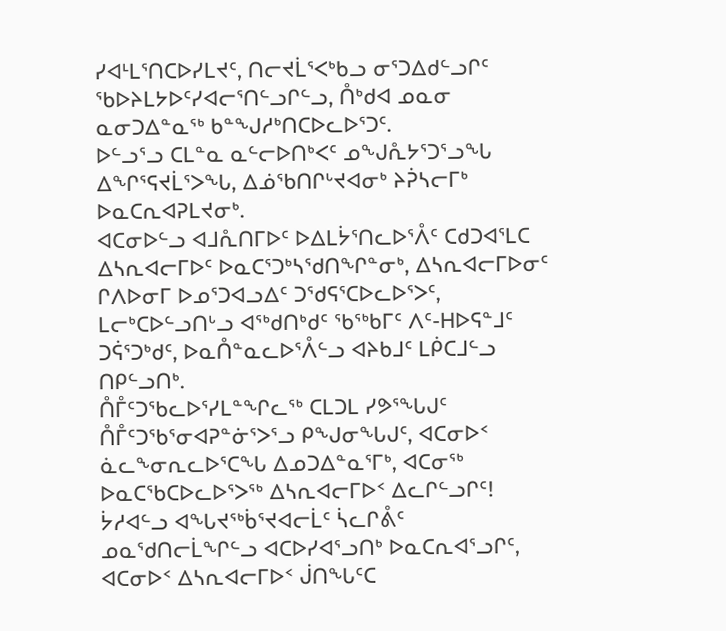ᓯᐊᒻᒪᕐᑎᑕᐅᓯᒪᔪᑦ, ᑎᓕᔪᒫᕐᐸᒃᑲᓗ ᓂᕐᑐᐃᑯᓪᓗᒋᑦ ᖃᐅᔨᒪᔭᐅᑦᓯᐊᓕᕐᑎᓪᓗᒋᓪᓗ, ᑍᒃᑯᐊ ᓄᓇᓂ ᓇᓂᑐᐃᓐᓇᖅ ᑲᓐᖑᓱᒃᑎᑕᐅᓚᐅᕐᑐᑦ.
ᐅᓪᓗᕐᓗ ᑕᒪᓐᓇ ᓇᓪᓕᐅᑎᒃᐸᑦ ᓄᖑᕅᔭᕐᑐᕐᓗᖓ ᐃᖏᕐᕋᔪᒫᕐᐳᖓ, ᐃᓅᖃᑎᒋᒡᔪᐊᓂᒃ ᔨᕉᓴᓕᒥᒃ ᐅᓇᑕᕆᐊᕈᒪᔪᓂᒃ.
ᐊᑕᓂᐅᓪᓗ ᐊᒧᕅᑎᒥᐅᑦ ᐅᐃᒪᔮᕐᑎᓚᐅᕐᐰᑦ ᑕᑯᑐᐊᕐᒪᑕ ᐃᓴᕆᐊᓕᒥᐅᑦ ᐅᓇᑕᕐᑐᒃᓴᖁᑎᖏᓐᓂᒃ, ᐃᓴᕆᐊᓕᒥᐅᓂᑦ ᒋᐱᐅᓂᒥ ᐅᓄᕐᑐᐊᓗᐃᑦ ᑐᖁᕋᕐᑕᐅᓚᐅᕐᐳᑦ, ᒪᓕᒃᑕᐅᓪᓗᑎᒡᓗ ᐊᖅᑯᑎᒃᑯᑦ ᖃᖅᑲᒥᑦ ᐱᑦ-ᕼᐅᕋᓐᒧᑦ ᑐᕌᕐᑐᒃᑯᑦ, ᐅᓇᑍᓐᓇᓚᐅᕐᐰᓪᓗ ᐊᔨᑲᒧᑦ ᒪᑮᑕᒧᓪᓗ ᑎᑭᓪᓗᑎᒃ.
ᑍᒤᑦᑐᖃᓚᐅᕐᓯᒪᓐᖏᓚᖅ ᑕᒪᑐᒪ ᓯᕗᕐᖓᒍᑦ ᑍᒤᑦᑐᖃᕐᓂᐊᕈᓐᓃᕐᐳᕐᓗ ᑭᖑᓂᖓᒍᑦ, ᐊᑕᓂᐅᑉ ᓈᓚᖕᓂᕆᓚᐅᕐᑕᖓ ᐃᓄᑐᐃᓐᓇᕐᒥᒃ, ᐊᑕᓂᖅ ᐅᓇᑕᖃᑕᐅᓚᐅᕐᐳᖅ ᐃᓴᕆᐊᓕᒥᐅᑉ ᐃᓚᒋᓪᓗᒋᑦ!
ᔮᓱᐊᓪᓗ ᐊᖓᔪᖅᑳᕐᔪᐊᓕᒫᑦ ᓵᓚᒋᕔᑦ ᓄᓇᖁᑎᓕᒫᖏᓪᓗ ᐊᑕᐅᓯᐊᕐᓗᑎᒃ ᐅᓇᑕᕆᐊᕐᓗᒋᑦ, ᐊᑕᓂᐅᑉ ᐃᓴᕆᐊᓕᒥᐅᑉ ᒎᑎᖓᑦᑕ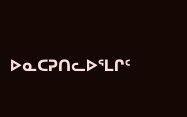ᐅᓇᑕᕈᑎᓚᐅᕐᒪᒋᑦ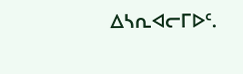ᐃᓴᕆᐊᓕᒥᐅᑦ.